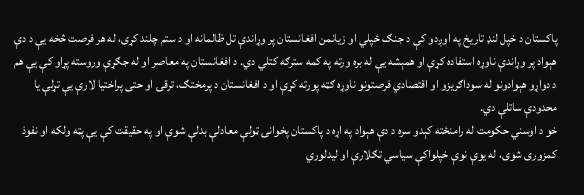پاکستان د خپل لنډ تاریخ په اوږدو کې د جنګ ځپلي او زیانمن افغانستان پر وړاندې تل ظالمانه او د ستم چلند کړی، له هر فرصت څخه یې د دې هېواد پر وړاندې ناوړه استفاده کړې او همېشه یې له بره ورته په کمه سترګه کتلي دي. د افغانستان په معاصر او له جګړې وروسته پړاو کې یې هم د دواړو هېوادونو له سوداګریزو او اقتصادي فرصتونو ناوړه ګټه پورته کړې او د افغانستان د پرمختګ، ترقۍ او حتی پراختیا لارې یې تړلې یا محدودې ساتلې دي.
خو د اوسني حکومت له رامنځته کېدو سره د دې هېواد په اړه د پاکستان پخوانۍ ټولې معادلې بدلې شوې او په حقیقت کې یې پټه ولکه او نفوذ کمزوری شوی، له یوې نوې خپلواکې سیاسي تګلارې او لیدلوري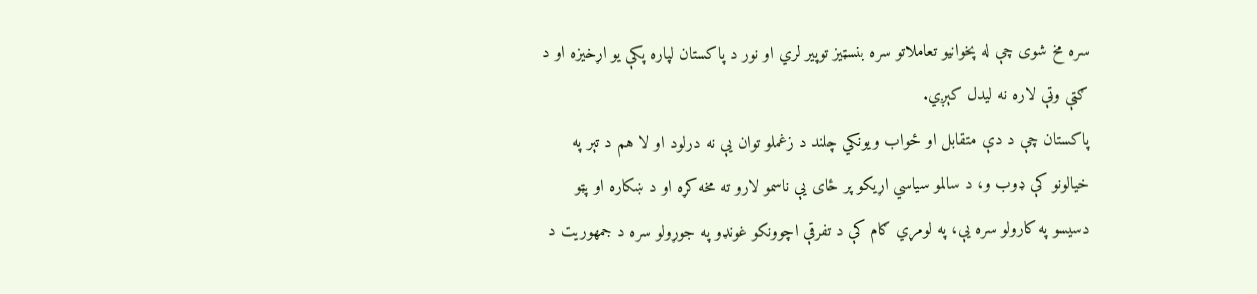سره مخ شوی چې له پخوانیو تعاملاتو سره بنسټیز توپیر لري او نور د پاکستان لپاره پکې یو اړخیزه او د ګټې وټې لاره نه لیدل کېږي.
پاکستان چې د دې متقابل او ځواب ویونکي چلند د زغملو توان یې نه درلود او لا هم د تېر په خیالونو کې ډوب و، د سالمو سیاسي اړیکو پر ځای یې ناسمو لارو ته مخه کړه او د ښکاره او پټو دسیسو په کارولو سره یې، په لومړي ګام کې د تفرقې اچوونکو غونډو په جوړولو سره د جمهوریت د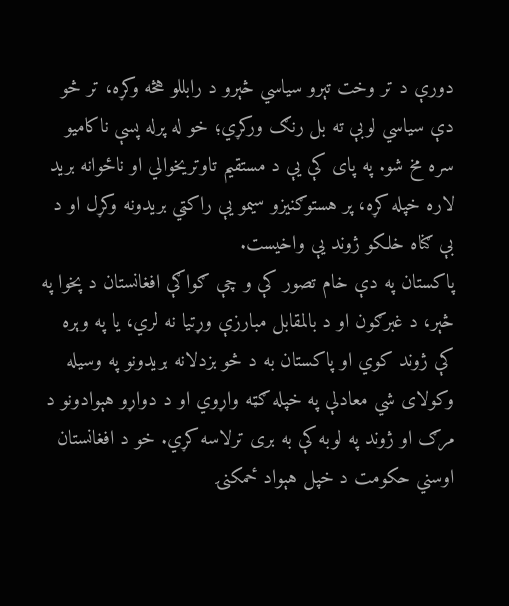دورې د تر وخت تېرو سیاسي څېرو د رابللو هڅه وکړه، تر څو دې سیاسي لوبې ته بل رنګ ورکړي؛ خو له پرله پسې ناکامیو سره مخ شو. په پای کې یې د مستقیم تاوتریخوالي او ناځوانه برید لاره خپله کړه، پر هستوګنیزو سیمو یې راکټي بریدونه وکړل او د بې ګناه خلکو ژوند یې واخیست.
پاکستان په دې خام تصور کې و چې ګواګې افغانستان د پخوا په څېر، د غبرګون او د بالمقابل مبارزې وړتیا نه لري، یا په وېره کې ژوند کوي او پاکستان به د څو بزدلانه بریدونو په وسیله وکولای شي معادلې په خپله ګټه واړوي او د دواړو هېوادونو د مرګ او ژوند په لوبه کې به بری ترلاسه کړي. خو د افغانستان اوسني حکومت د خپل هېواد ځمکنۍ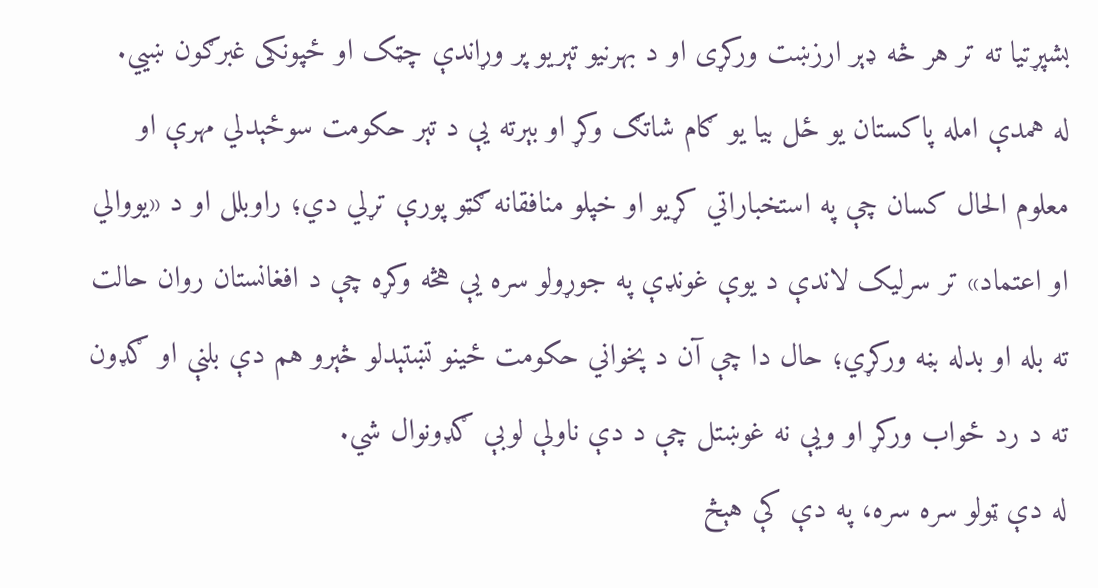بشپړتیا ته تر هر څه ډېر ارزښت ورکړی او د بهرنیو تېریو پر وړاندې چټک او ځپونکی غبرګون ښيي.
له همدې امله پاکستان یو ځل بیا یو ګام شاتګ وکړ او بېرته یې د تېر حکومت سوځېدلي مهرې او معلوم الحال کسان چې په استخباراتي کړیو او خپلو منافقانه ګټو پورې تړلي دي؛ راوبلل او د «یووالي او اعتماد» تر سرلیک لاندې د یوې غونډې په جوړولو سره یې هڅه وکړه چې د افغانستان روان حالت ته بله او بدله بڼه ورکړي؛ حال دا چې آن د پخواني حکومت ځینو تښتېدلو څېرو هم دې بلنې او ګډون ته د رد ځواب ورکړ او ویې نه غوښتل چې د دې ناولې لوبې ګډونوال شي.
له دې ټولو سره سره، په دې کې هېڅ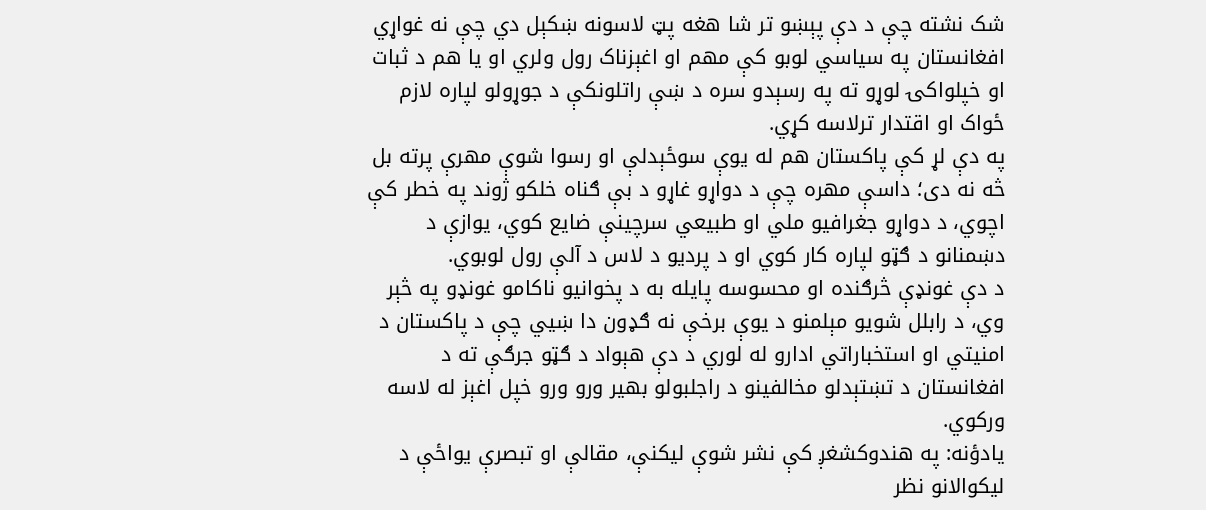شک نشته چې د دې پېښو تر شا هغه پټ لاسونه ښکېل دي چې نه غواړي افغانستان په سیاسي لوبو کې مهم او اغېزناک رول ولري او یا هم د ثبات او خپلواکۍ لوړو ته په رسېدو سره د ښې راتلونکې د جوړولو لپاره لازم ځواک او اقتدار ترلاسه کړي.
په دې لړ کې پاکستان هم له یوې سوځېدلې او رسوا شوې مهرې پرته بل څه نه دی؛ داسې مهره چې د دواړو غاړو د بې ګناه خلکو ژوند په خطر کې اچوي، د دواړو جغرافیو ملي او طبیعي سرچینې ضایع کوي، یوازې د دښمنانو د ګټو لپاره کار کوي او د پردیو د لاس د آلې رول لوبوي.
د دې غونډې څرګنده او محسوسه پایله به د پخوانیو ناکامو غونډو په څېر وي، د رابلل شویو مېلمنو د یوې برخې نه ګډون دا ښيي چې د پاکستان د امنیتي او استخباراتي ادارو له لوري د دې هېواد د ګټو جرګې ته د افغانستان د تښتېدلو مخالفینو د راجلبولو بهیر ورو ورو خپل اغېز له لاسه ورکوي.
یادؤنه: په هندوکشغږ کې نشر شوې لیکنې، مقالې او تبصرې یواځې د لیکوالانو نظر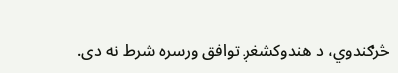څرګندوي، د هندوکشغږ توافق ورسره شرط نه دی.